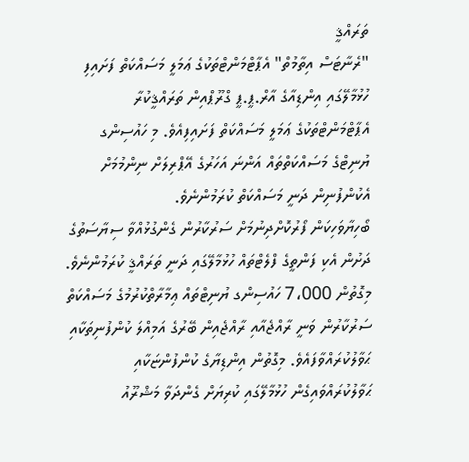ތަރައްޤީ
"ރެނާޓަސް އިތާމުތް" އެޕާޓްމަންޓްތަކުގެ ޢަމަލީ މަސައްކަތް ފަށައިފި
ހުޅުމާލޭގައި އިންޑިއާގެ އާރް.ޕީ.ޕީ ގްރޫޕްއިން ތަރައްޤީކުރާ އެޕާޓްމަންޓްތަކުގެ ޢަމަލީ މަސައްކަތް ފަށައިފިއެވެ. މި ހައުސިންގ ޔުނިޓްގެ މަސައްކަތްތައް އަންނަ އަހަރުގެ އޭޕްރިލަށް ނިންމުމަށް އެކުންފުނިން ދަނީ މަސައްކަތް ކުރަމުންނެވެ.
ބޯހިޔާވަހިކަން ފޯރުކޮށްދިނުމަށް ސަރުކާރުން ގެންގުޅުއްވާ ސިޔާސަތުގެ ދަށުން އެކި ފަންތީގެ ފްލެޓްތައް ހުޅުމާލޭގައި ދަނީ ތަރައްޤީ ކުރަމުންނެވެ. މިގޮތުން 7،000 ހައުސިންގ ޔުނިޓްތައް ޢިމާރާތްކުރުމުގެ މަސައްކަތް ސަރުކާރުން ވަނީ ރާއްޖެއާއި ރާއްޖެއިން ބޭރުގެ އަމިއްލަ ކުންފުނިތަކާއި ޙަވާލުކުރައްވާފައެވެ. މިގޮތުން އިންޑިޔާގެ ކުންފުންޏަކާއި ޙަވާލުކުރައްވައިގެން ހުޅުމާލޭގައި ކުރިޔަށް ގެންދަވާ މަޝްރޫއު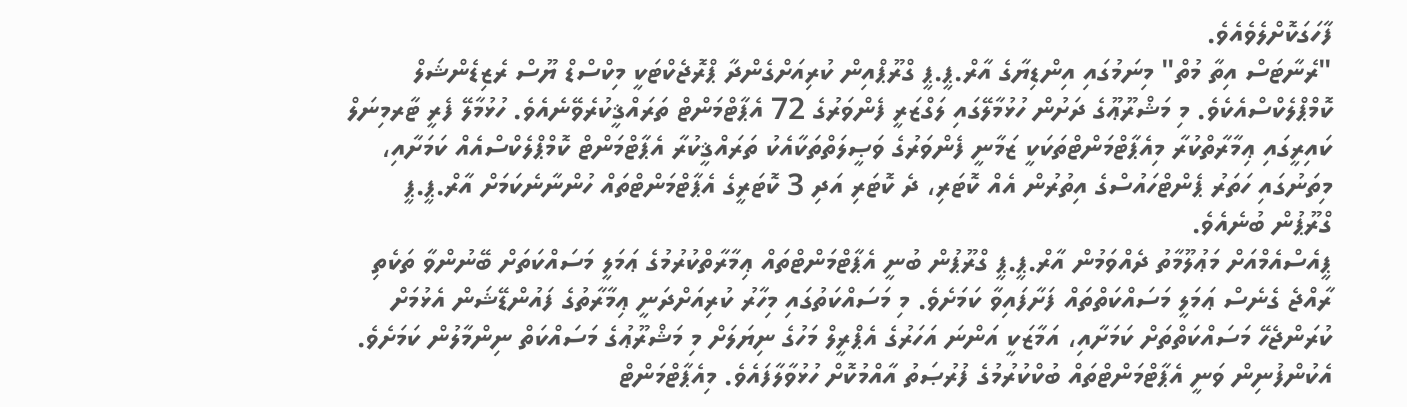ފާހަގަކޮށްލެވެއެވެ.
"ރެނާޓަސް އިތާ މުތް" މިނަމުގައި އިންޑިޔާގެ އާރް.ޕީ.ޕީ ގްރޫޕްއިން ކުރިއަށްގެންދާ ޕްރޮޖެކްޓަކީ މިކްސްޑް ޔޫސް ރެޒިޑެންޝަލް ކޮމްޕްލެކްސްއެކެވެ. މި މަޝްރޫޢޫގެ ދަށުން ހުޅުމާލޭގައި ލަގްޒަރީ ފެންވަރުގެ 72 އެޕާޓްމަންޓް ތަރައްޤީކުރެވޭނެއެވެ. ހުޅުމާލޭ ފެރީ ޓާރމިނަލް ކައިރީގައި ޢިމާރާތްކުރާ މިއެޕާޓްމަންޓްތަކަކީ ޒަމާނީ ފެންވަރުގެ ވަޞީލަތްތަކާއެކު ތަރައްޤީކުރާ އެޕާޓްމަންޓް ކޮމްޕްލެކްސްއެއް ކަމަށާއި، މިތަނުގައި ހަތަރު ޕެންޓްހައުސްގެ އިތުރުން އެއް ކޮޓަރި، ދެ ކޮޓަރި އަދި 3 ކޮޓަރީގެ އެޕާޓްމަންޓްތައް ހުންނާނެކަމަށް އާރް.ޕީ.ޕީ ގްރޫޕުން ބުނެއެވެ.
ޕީއެސްއެމްއަށް މަޢުލޫމާތު ދެއްވަމުން އާރް.ޕީ.ޕީ ގްރޫޕުން ބުނީ އެޕާޓްމަންޓްތައް ޢިމާރާތްކުރުމުގެ ޢަމަލީ މަސައްކަތަށް ބޭނުންވާ ތަކެތި ރާއްޖެ ގެނެސް ޢަމަލީ މަސައްކަތްތައް ފަށާފައިވާ ކަމަށެވެ. މި މަސައްކަތުގައި މިހާރު ކުރިއަށްދަނީ ޢިމާރާތުގެ ފައުންޑޭޝަން އެޅުމަށް ކުރަންޖެހޭ މަސައްކަތްތަށް ކަމަށާއި، އަމާޒަކީ އަންނަ އަހަރުގެ އެޕްރީލް މަހުގެ ނިޔަލަށް މި މަޝްރޫޢުގެ މަސައްކަތް ނިންމާލުން ކަމަށެވެ.
އެކުންފުނިން ވަނީ އެޕާޓްމަންޓްތައް ބުކްކުރުމުގެ ފުރުޞަތު އާއްމުކޮށް ހުޅުވާލާފައެވެ. މިއެޕާޓްމަންޓް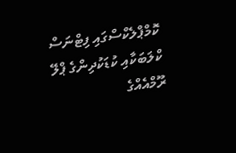ކޮމްޕްލެކްސްގައި ފިޓްނަސް ކްލަބަކާއި ކުޑަކުދިންގެ ޕްލޭ ރޫމްއެއްގެ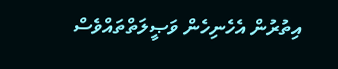އިތުރުން އެހެނިހެން ވަޞީލަތްތައްވެސް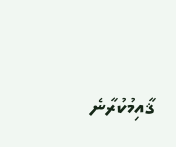ޤާއިމުކުރާނެ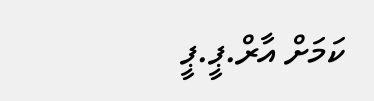ކަމަށް އާރް.ޕީ.ޕީ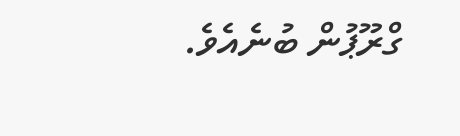ގްރޫޕުން ބުނެއެވެ.